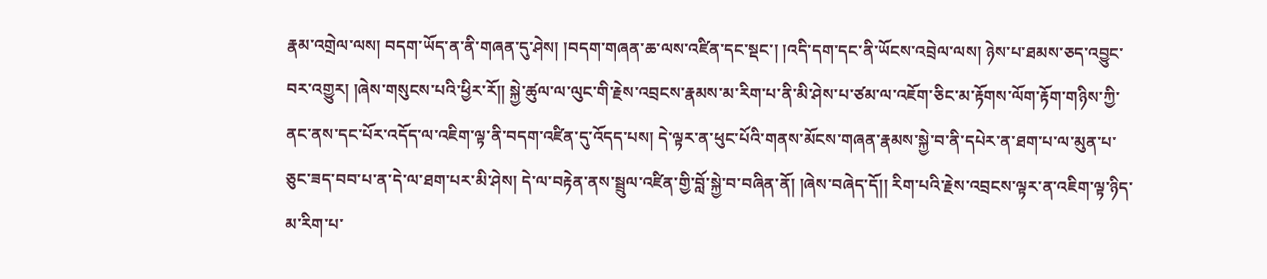རྣམ་འགྲེལ་ལས། བདག་ཡོད་ན་ནི་གཞན་དུ་ཤེས། །བདག་གཞན་ཆ་ལས་འཛིན་དང་སྡང་། །འདི་དག་དང་ནི་ཡོངས་འབྲེལ་ལས། ཉེས་པ་ཐམས་ཅད་འབྱུང་བར་འགྱུར། །ཞེས་གསུངས་པའི་ཕྱིར་རོ།། སྐྱེ་ཚུལ་ལ་ལུང་གི་རྗེས་འབྲངས་རྣམས་མ་རིག་པ་ནི་མི་ཤེས་པ་ཙམ་ལ་འཇོག་ཅིང་མ་རྟོགས་ལོག་རྟོག་གཉིས་ཀྱི་ནང་ནས་དང་པོར་འདོད་ལ་འཇིག་ལྟ་ནི་བདག་འཛིན་དུ་འོདད་པས། དེ་ལྟར་ན་ཕུང་པོའི་གནས་མོངས་གཞན་རྣམས་སྐྱེ་བ་ནི་དཔེར་ན་ཐག་པ་ལ་མུན་པ་ཅུང་ཟད་བབ་པ་ན་དེ་ལ་ཐག་པར་མི་ཤེས། དེ་ལ་བརྟེན་ནས་སྦྲུལ་འཛིན་གྱི་བློ་སྐྱེ་བ་བཞིན་ནོ། །ཞེས་བཞེད་དོ།། རིག་པའི་རྗེས་འབྲངས་ལྟར་ན་འཇིག་ལྟ་ཉིད་མ་རིག་པ་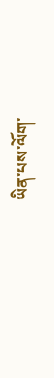ཡིན་པས་ལོག་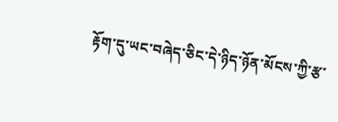རྟོག་དུ་ཡང་བཞེད་ཅིང་དེ་ཉིད་ཉོན་མོངས་ཀྱི་རྩ་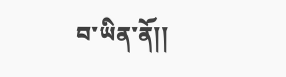བ་ཡིན་ནོ།།